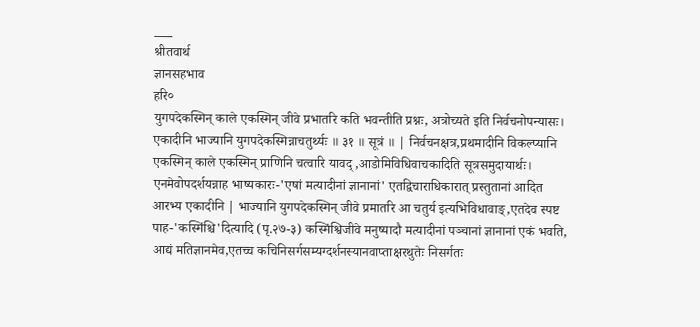___
श्रीतवार्थ
ज्ञानसहभाव
हरि०
युगपदेकस्मिन् काले एकस्मिन् जीवे प्रभातरि कति भवन्तीति प्रश्नः, अत्रोच्यते इति निर्वचनोपन्यासः।
एकादीनि भाज्यानि युगपदेकस्मिन्नाचतुर्थ्यः ॥ ३१ ॥ सूत्रं ॥ | निर्वचनक्षत्र,प्रथमादीनि विकल्प्यानि एकस्मिन् काले एकस्मिन् प्राणिनि चत्वारि यावद् ,आडोमिविधिवाचकादिति सूत्रसमुदायार्थः। एनमेवोपदर्शयन्नाह भाष्यकारः-'एषां मत्यादीनां ज्ञानानां' एतद्विचाराधिकारात् प्रस्तुतानां आदित आरभ्य एकादीनि | भाज्यानि युगपदेकस्मिन् जीवे प्रमातरि आ चतुर्य इत्यभिविधावाङ्,एतदेव स्पष्ट पाह-'कस्मिंश्चि'दित्यादि (पृ.२७-३) कस्मिंश्विजीवे मनुष्यादौ मत्यादीनां पञ्चानां ज्ञानानां एकं भवति, आद्यं मतिज्ञानमेव,एतच्च कचिनिसर्गसम्यग्दर्शनस्यानवाप्ताक्षरथुतेः निसर्गतः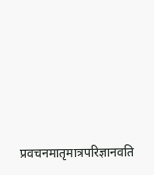प्रवचनमातृमात्रपरिज्ञानवति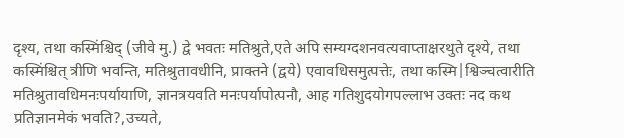दृश्य, तथा कस्मिंश्चिद् (जीवे मु.) द्वे भवतः मतिश्रुते,एते अपि सम्यग्दशनवत्यवाप्ताक्षरथुते दृश्ये, तथा कस्मिंश्चित् त्रीणि भवन्ति, मतिश्रुतावधीनि, प्राक्तने (द्वये) एवावधिसमुत्पत्तेः, तथा कस्मि|श्विञ्चत्वारीति मतिश्रुतावधिमनःपर्यायाणि, ज्ञानत्रयवति मनःपर्यापोत्पनौ, आह गतिशुदयोगपल्लाभ उक्तः नद कथ प्रतिज्ञानमेकं भवति?,उच्यते,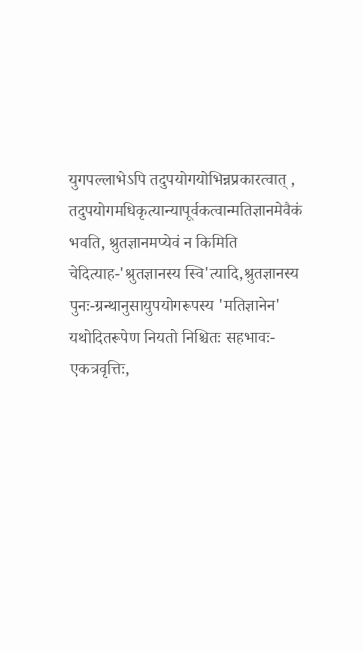युगपल्लाभेऽपि तदुपयोगयोभिन्नप्रकारत्वात् , तदुपयोगमधिकृत्यान्यापूर्वकत्वान्मतिज्ञानमेवैकं भवति, श्रुतज्ञानमप्येवं न किमिति चेदित्याह-'श्रुतज्ञानस्य स्वि'त्यादि,श्रुतज्ञानस्य पुनः-ग्रन्थानुसायुपयोगरूपस्य 'मतिज्ञानेन' यथोदितरूपेण नियतो निश्चितः सहभावः- एकत्रवृत्तिः,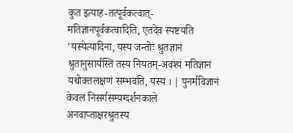कुत इत्याह-तत्पूर्वकत्वात्-मतिज्ञानपूर्वकत्वादिति, एतदेव स्पष्टयति 'यस्येत्यादिना, यस्य जन्तोः श्रुतज्ञानं श्रुतानुसार्यस्ति तस्य नियतम्-अवश्यं मतिज्ञानं यथोक्तलक्षणं सम्भवति, यस्य । | पुनर्मविज्ञानं केवलं निसर्गसम्यग्दर्शनकाले अनवाप्ताक्षरश्रुतस्य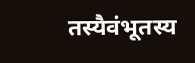तस्यैवंभूतस्य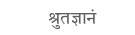श्रुतज्ञानं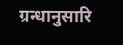ग्रन्धानुसारि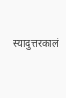स्यादुत्तरकालं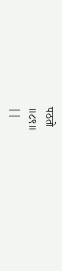पठतो
॥८९॥
||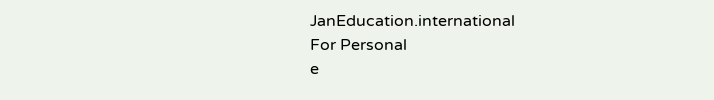JanEducation.international
For Personal
e